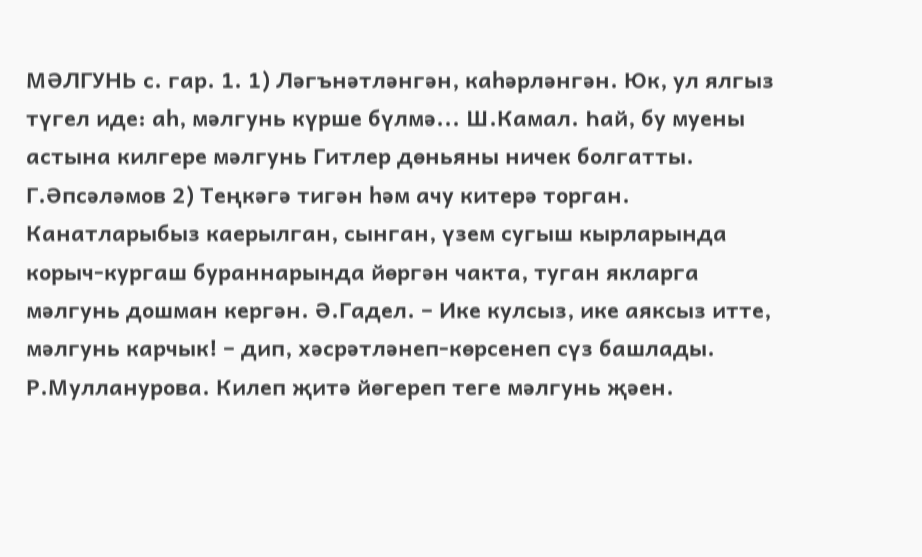МӘЛГУНЬ с. гар. 1. 1) Ләгънәтләнгән, каһәрләнгән. Юк, ул ялгыз түгел иде: аһ, мәлгунь күрше бүлмә... Ш.Камал. Һай, бу муены астына килгере мәлгунь Гитлер дөньяны ничек болгатты. Г.Әпсәләмов 2) Теңкәгә тигән һәм ачу китерә торган. Канатларыбыз каерылган, сынган, үзем сугыш кырларында корыч-кургаш бураннарында йөргән чакта, туган якларга мәлгунь дошман кергән. Ә.Гадел. – Ике кулсыз, ике аяксыз итте, мәлгунь карчык! – дип, хәсрәтләнеп-көрсенеп сүз башлады. Р.Мулланурова. Килеп җитә йөгереп теге мәлгунь җәен.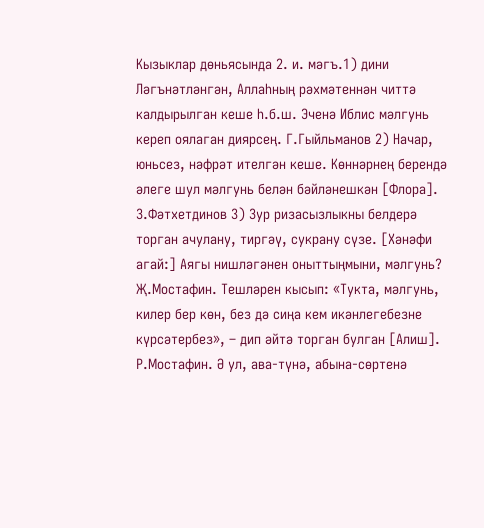Кызыклар дөньясында 2. и. мәгъ.1) дини Ләгънәтләнгән, Аллаһның рәхмәтеннән читтә калдырылган кеше һ.б.ш. Эченә Иблис мәлгунь кереп оялаган диярсең. Г.Гыйльманов 2) Начар, юньсез, нәфрәт ителгән кеше. Көннәрнең берендә әлеге шул мәлгунь белән бәйләнешкән [Флора]. З.Фәтхетдинов 3) Зур ризасызлыкны белдерә торган ачулану, тиргәү, сукрану сүзе. [Хәнәфи агай:] Аягы нишләгәнен оныттыңмыни, мәлгунь? Җ.Мостафин. Тешләрен кысып: «Тукта, мәлгунь, килер бер көн, без дә сиңа кем икәнлегебезне күрсәтербез», – дип әйтә торган булган [Алиш]. Р.Мостафин. Ә ул, ава-түнә, абына-сөртенә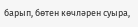барып, бөтен көчләрен суыра,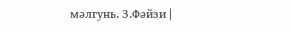мәлгунь. З.Фәйзи |